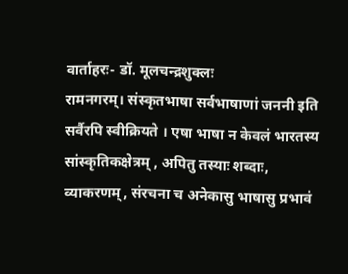वार्ताहरः- डॉ. मूलचन्द्रशुक्लः
रामनगरम्। संस्कृतभाषा सर्वभाषाणां जननी इति सर्वैरपि स्वीक्रियते । एषा भाषा न केवलं भारतस्य सांस्कृतिकक्षेत्रम् , अपितु तस्याः शब्दाः, व्याकरणम्, संरचना च अनेकासु भाषासु प्रभावं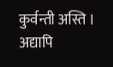कुर्वन्ती अस्ति । अद्यापि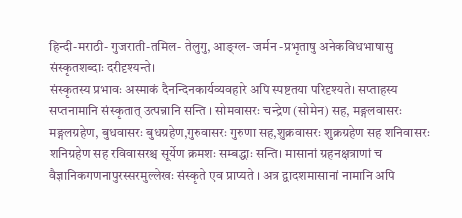हिन्दी-मराठी- गुजराती-तमिल- तेलुगु, आङ्ग्ल- जर्मन -प्रभृताषु अनेकविधभाषासु संस्कृतशब्दाः दरीदृश्यन्ते।
संस्कृतस्य प्रभावः अस्माकं दैनन्दिनकार्यव्यवहारे अपि स्पष्टतया परिदृश्यते। सप्ताहस्य सप्तनामानि संस्कृतात् उत्पन्नानि सन्ति । सोमवासरः चन्द्रेण (सोमेन) सह, मङ्गलवासरः मङ्गलग्रहेण, बुधवासरः बुधग्रहेण,गुरुवासरः गुरुणा सह,शुक्रवासरः शुक्रग्रहेण सह शनिवासरः शनिग्रहेण सह रविवासरश्च सूर्येण क्रमशः सम्बद्धाः सन्ति। मासानां ग्रहनक्षत्राणां च वैज्ञानिकगणनापुरस्सरमुल्लेखः संस्कृते एव प्राप्यते । अत्र द्वादशमासानां नामानि अपि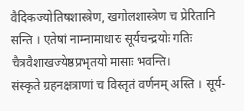वैदिकज्योतिषशास्त्रेण, खगोलशास्त्रेण च प्रेरितानि सन्ति । एतेषां नाम्नामाधारः सूर्यचन्द्रयोः गतिः चैत्रवैशाखज्येष्ठप्रभृतयो मासाः भवन्ति।
संस्कृते ग्रहनक्षत्राणां च विस्तृतं वर्णनम् अस्ति । सूर्य-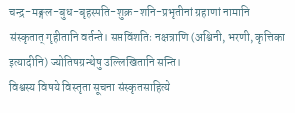चन्द्र-मङ्गल-बुध-बृहस्पति-शुक्र-शनि-प्रभृतीनां ग्रहाणां नामानि संस्कृतात् गृहीतानि वर्तन्ते। सप्तविंशतिः नक्षत्राणि (अश्विनी, भरणी, कृत्तिका इत्यादीनि) ज्योतिषग्रन्थेषु उल्लिखितानि सन्ति।
विश्वस्य विषये विस्तृता सूचना संस्कृतसाहित्ये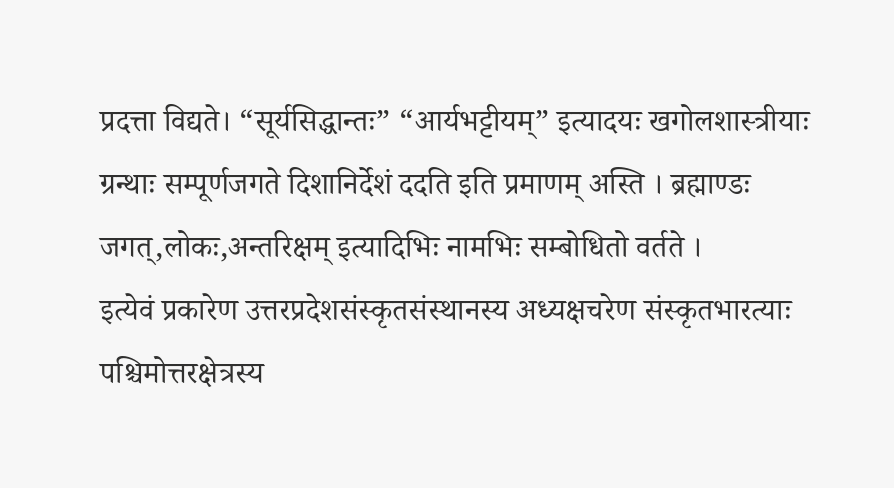प्रदत्ता विद्यते। “सूर्यसिद्धान्तः” “आर्यभट्टीयम्” इत्यादयः खगोलशास्त्रीयाः ग्रन्थाः सम्पूर्णजगते दिशानिर्देशं ददति इति प्रमाणम् अस्ति । ब्रह्माण्डः जगत्,लोकः,अन्तरिक्षम् इत्यादिभिः नामभिः सम्बोधितो वर्तते ।
इत्येवं प्रकारेण उत्तरप्रदेशसंस्कृतसंस्थानस्य अध्यक्षचरेण संस्कृतभारत्याः पश्चिमोत्तरक्षेत्रस्य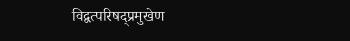विद्वत्परिषद्प्रमुखेण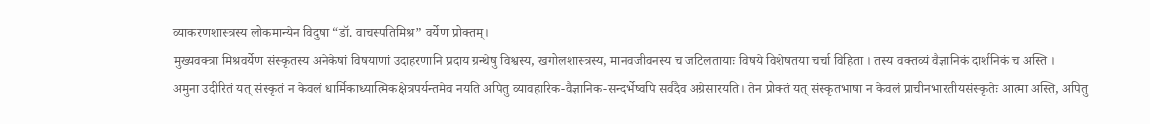व्याकरणशास्त्रस्य लोकमान्येन विदुषा “डॉ. वाचस्पतिमिश्र” वर्येण प्रोक्तम्।
मुख्यवक्त्रा मिश्रवर्येण संस्कृतस्य अनेकेषां विषयाणां उदाहरणानि प्रदाय ग्रन्थेषु विश्वस्य, खगोलशास्त्रस्य, मानवजीवनस्य च जटिलतायाः विषये विशेषतया चर्चा विहिता । तस्य वक्तव्यं वैज्ञानिकं दार्शनिकं च अस्ति ।
अमुना उदीरितं यत् संस्कृतं न केवलं धार्मिकाध्यात्मिकक्षेत्रपर्यन्तमेव नयति अपितु व्यावहारिक-वैज्ञानिक-सन्दर्भेष्वपि सर्वदैव अग्रेसारयति। तेन प्रोक्तं यत् संस्कृतभाषा न केवलं प्राचीनभारतीयसंस्कृतेः आत्मा अस्ति, अपितु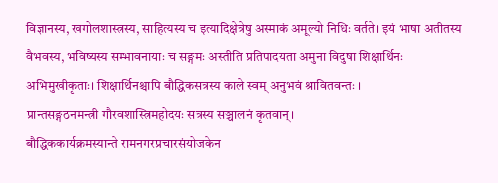विज्ञानस्य, खगोलशास्त्रस्य, साहित्यस्य च इत्यादिक्षेत्रेषु अस्माकं अमूल्यो निधिः वर्तते। इयं भाषा अतीतस्य वैभवस्य, भविष्यस्य सम्भावनायाः च सङ्गमः अस्तीति प्रतिपादयता अमुना विदुषा शिक्षार्थिनः अभिमुखीकृताः। शिक्षार्थिनश्चापि बौद्धिकसत्रस्य काले स्वम् अनुभवं श्रावितवन्तः ।
प्रान्तसङ्गठनमन्त्री गौरवशास्त्रिमहोदयः सत्रस्य सञ्चालनं कृतवान्।
बौद्धिककार्यक्रमस्यान्ते रामनगरप्रचारसंयोजकेन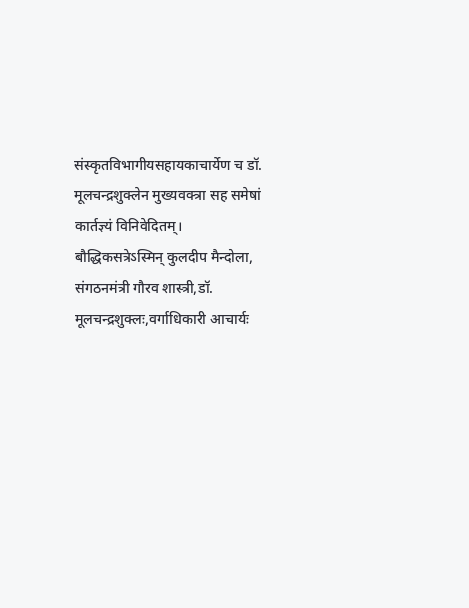संस्कृतविभागीयसहायकाचार्येण च डॉ. मूलचन्द्रशुक्लेन मुख्यवक्त्रा सह समेषां कार्तज्ञ्यं विनिवेदितम्।
बौद्धिकसत्रेऽस्मिन् कुलदीप मैन्दोला, संगठनमंत्री गौरव शास्त्री,डॉ. मूलचन्द्रशुक्लः,वर्गाधिकारी आचार्यः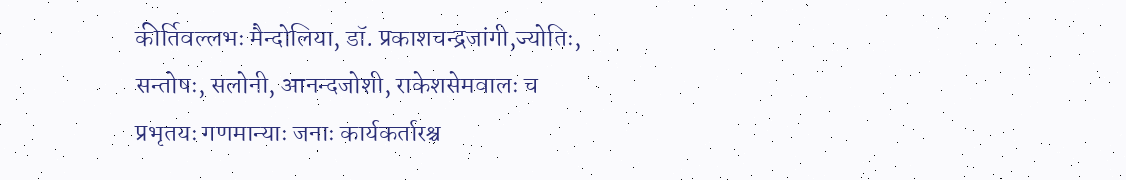कीर्तिवल्लभः मैन्दोलिया, डॉ. प्रकाशचन्द्रजांगी,ज्योतिः, सन्तोषः, सलोनी, आनन्दजोशी, राकेशसेमवालः च प्रभृतयः गणमान्याः जनाः कार्यकर्तारश्च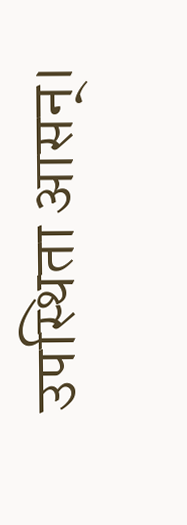उपस्थिता आसन्।